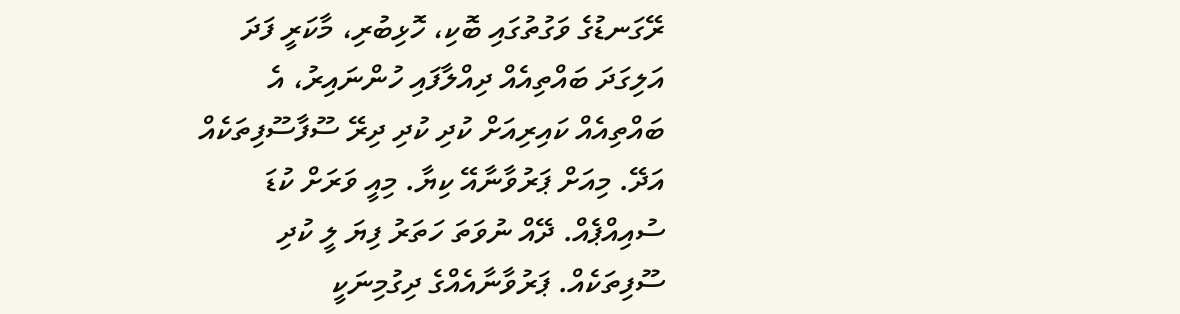ރޭގަނޑުގެ ވަގުތުގައި ބޮކި، ހޮޅިބުރި، މާކަރީ ފަދަ އަލިގަދަ ބައްތިއެއް ދިއްލާފައި ހުންނައިރު، އެ ބައްތިއެއް ކައިރިއަށް ކުދި ކުދި ދިރޭ ސޫފާސޫފިތަކެއް އަދޭ. މިއަށް ޕަރުވާނާއޭ ކިޔާ. މިއީ ވަރަށް ކުޑަ ސުއިއްޕެއް. ދޭއް ނުވަތަ ހަތަރު ފިޔަ ލީ ކުދި ސޫފިތަކެއް. ޕަރުވާނާއެއްގެ ދިގުމިނަކީ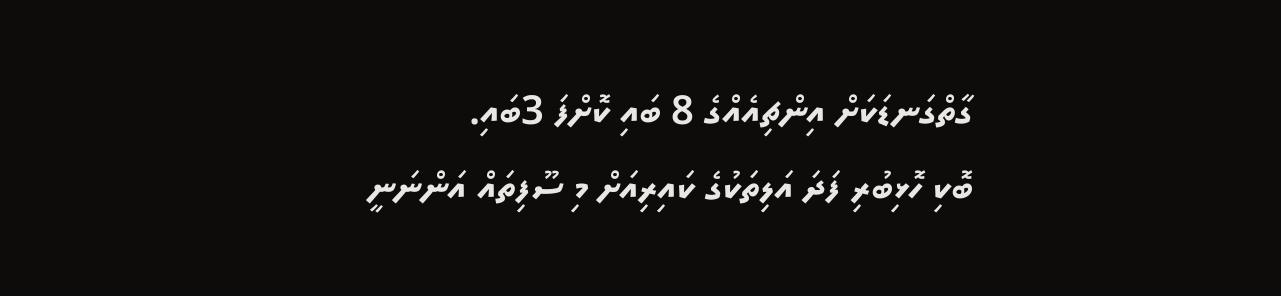ގާތްގަނޑަކަށް އިންޗިއެއްގެ 8 ބައި ކޮށްފަ 3ބައި.
ބޮކި ހޮޅިބުރި ފަދަ އަލިތަކުގެ ކައިރިއަށް މި ސޫފިތައް އަންނަނީ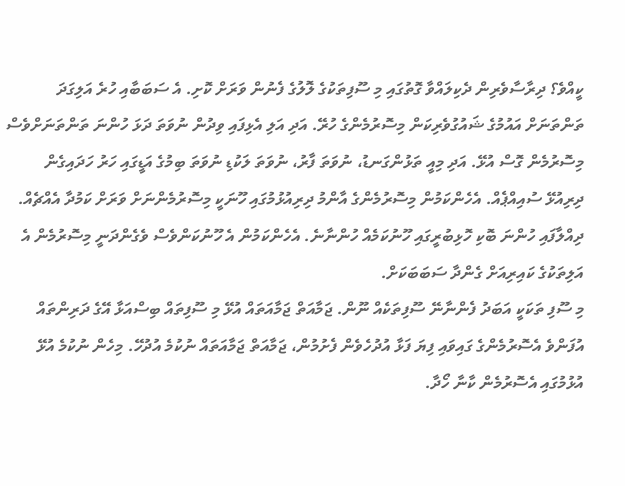ކީއްވެ؟ ދިރާސާވެރިން ދެކިލައްވާ ގޮތުގައި މި ސޫފިތަކުގެ ލޮލުގެ ފެނުން ވަރަށް ކޮށި. އެ ސަބަބާއި ހުރެ އަލިގަދަ ތަންތަނަށް އައުމުގެ ޝައުގުވެރިކަން މިސޮރުމެންގެ ހުރޭ. އަދި އަލި އެޅިފައި ވިދުން ނުވަތަ ދަޅަ ހުންނަ ތަންތަނަށްވެސް މިސޮރުމެން ގޮސް އުޅޭ. އަދި މިއީ ތަޅުންގަނޑު، ނުވަތަ ފާރު، ނުވަތަ ލަކުޑި ނުވަތަ ބިމުގެ އަޑީގައި ހަރު ހަދައިގެން ދިރިއުޅޭ ސުއިއްޕެއް. އެހެންކަމުން މިސޮރުމެންގެ އާންމު ދިރިއުޅުމުގައި ހޫނަކީ މިސޮރުމެންނަށް ވަރަށް ކަމުދާ އެއްޗެއް. ދިއްލާފައި ހުންނަ ބޮކި ހޮޅިބުރީގައި ހޫނުކަމެއް ހުންނާނެ. އެހެންކަމުން އެ ހޫނުކަންވެސް ވެގެންދަނީ މިސޮރުމެން އެ އަލިތަކުގެ ކައިރިއަށް ގެންދާ ސަބަބަކަށް.
މި ސޫފި ތަކަކީ އަބަދު ފެންނާނޭ ސޫފިތަކެއް ނޫން. ޖަމާއަތް ޖަމާއަތައް އުޅޭ މި ސޫފިތައް ބިސްއަޅާ އޭގެ ދަރިންތައް އުފަންވެ އެސޮރުމެންގެ ގައިވައި ފިޔަ ފަޅާ އުދުހެވެން ފެށުމުން، ޖަމާއަތް ޖަމާއަތައް ނުކުމެ އުދުހޭ. މިހެން ނުކުމެ އުޅޭ އުޅުމުގައި އެސޮރުމެން ކާނާ ހޯދާ.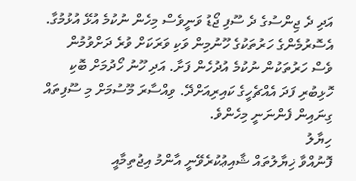އަދި ދެ ޖިންސުގެ ދެ ސޫފި ޖޯޑު ވަނީވެސް މިހެން ނުކުމެ އުޅޭ އުޅުމުގާ. އެސޮރުމެންގެ ހަރުތަކުގެ ހޫނުމިން ވަކި ވަރަކަށް ވުރެ ދަށްވުމުން ވެސް ހަރުތަކުން ނުކުމެ އުދުހެން ފަށާ. އަދި ހޫނު ހޯދުމަށް ބޮކި ހޮޅިބުރި ފަދަ އެއްޗެހީގެ ކައިރިއަށްދޭ. ވިއްސާރަ މޫސުމަށް މި ސޫފިތައް ގިނައިން ފެންނަނީ މިހެންވެ.
ހިޔާލު
ފޮނުއްވާ ޚިޔާލުތައް ޝާއިޢުކުރެވޭނީ އާންމު އިޖުތިމާއީ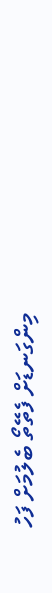މިންގަނޑަށް ފެތޭތޯ ބެލުމަށް ފަހު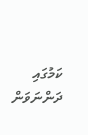ކަމުގައި ދަންނަވަން